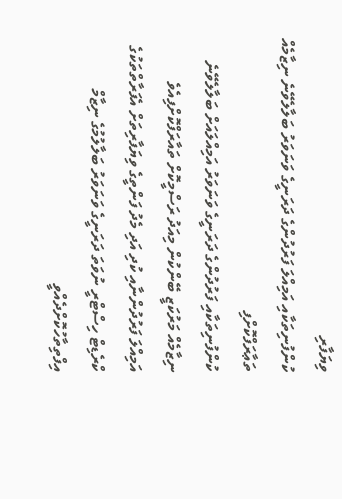ވިޔަފާރި
ކުންފުނިތަކާއި އަމިއްލަ ފަރުދުންގެ ދަރަނީގެ ވަނަވަރު ބަލާލެވޭނެ ނިޒާމެއް ތަޢާރަފްކޮށްފި
ކުންފުނިތަކާއި ފަރުދުންގެ ދަރަނީގެ ވަނަވަރު އަމިއްލައަށް ބަލާލެވޭނެ ނިޒާމެއް މަރުކަޒީ ބޭންކުން މިއަދު ރަސްމީކޮށް ތައާރަފްކޮށްފިއެވެ
އަމިއްލަ ފަރުދުންނާއި ކުދި އަދި މެދު ފަންތީގެ ވިޔަފާރިތަށް އެފަރާތްތަކުގެ ކްރެޑިޓް ހިސްޓްރީ ނުވަތަ ދަރަނީގެ ވަނަވަރު ބަލާލުމުގެ ނިޒާމް އިފްތިތާހުކޮށްދެއްވީ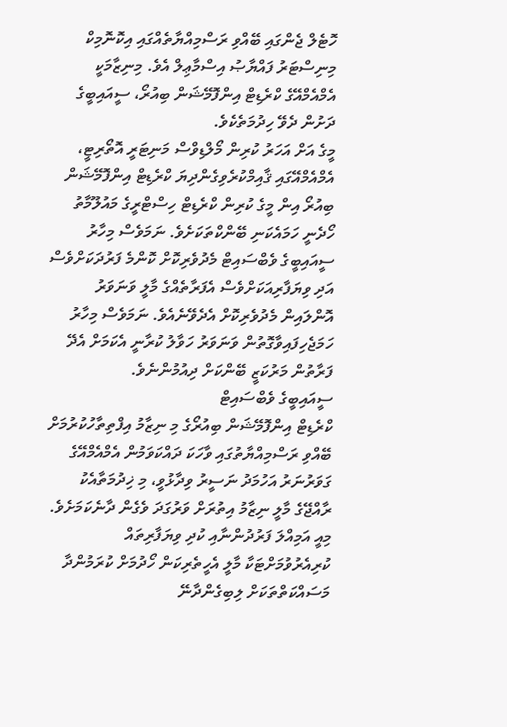ހޮޓެލް ޖެންގައި ބޭއްވި ރަސްމިއްޔާތެއްގައި އިކޮނޮމިކް މިނިސްޓަރު ފައްޔާޞު އިސްމާޢިލް އެވެ. މިނިޒާމަކީ އެމްއެމްއޭގެ ކްރެޑިޓް އިންފޮމޭޝަން ބިއުރޯ، ސީއައިބީގެ ދަށުން ދެވޭ ހިދުމަތެކެވެ.
މީގެ އަށް އަހަރު ކުރިން މޯލްޑިވްސް މަނިޓަރީ އޮތޯރިޓީ، އެމްއެމްއޭގައި ޤާއިމްކުރެވިގެންދިޔަ ކްރެޑިޓް އިންފޮމޭޝަން ބިއުރޯ އިން މީގެ ކުރިން ކްރެޑިޓް ހިސްޓްރީގެ މައުލޫމާތު ހޯދެނީ ހަމައެކަނި ބޭންކްތަކަށެވެ. ނަމަވެސް މިހާރު ސީއައިބީގެ ވެބްސައިޓް މެދުވެރިކޮށް ކޮންމެ ފަރުދަކަށްވެސް އަދި ވިޔަފާރިއަކަށްވެސް އެފަރާތެއްގެ މާލީ ވަނަވަރު އޮންލައިން މެދުވެރިކޮށް އެދެވޭނެއެވެ. ނަމަވެސް މިހާރު ހަމަޖެހިފައިވާގޮތުން ވަނަވަރު ހަވާލު ކުރާނީ އެކަމަށް އެދޭ ފަރާތުން މަރުކަޒީ ބޭންކަށް ދިއުމުންނެވެ.
ސީއައިބީގެ ވެބްސައިޓް
ކްރެޑިޓް އިންފޮމޭޝަން ބިއުރޯގެ މި ނިޒާމު އިފްތިތާހުކުރުމަށް ބޭއްވި ރަސްމިއްޔާތުގައި ވާހަކަ ދައްކަވަމުން އެމްއެމްއޭގެ ގަވަރުނަރު އަހުމަދު ނަސީރު ވިދާޅުވީ، މި ޚިދުމަތާއެކު ރާއްޖޭގެ މާލީ ނިޒާމު އިތުރަށް ވަރުގަދަ ވެގެން ދާނެކަމަށެވެ. މިއީ އަމިއްލަ ފަރުދުންނާއި ކުދި ވިޔަފާރިތައް ކުރިއެރުވުމަށްޓަކާ މާލީ އެހީތެރިކަން ހޯދުމަށް ކުރަމުންދާ މަސައްކަތްތަކަށް ލިބިގެންދާނޭ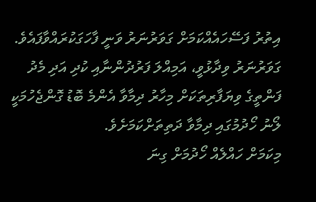އިތުރު ފަސޭހައެއްކަމަށް ގަވަރުނަރު ވަނީ ފާހަގަކުރައްވާފައެވެ. ގަވަރުނަރު ވިދާޅުވީ، އަމިއްލަ ފަރުދުންނާއި ކުދި އަދި މެދު ފަންތީގެ ވިޔަފާރިތަކަށް މިހާރު ދިމާވާ އެންމެ ބޮޑު ގޮންޖެހުމަކީ ލޯނު ހޯދުމުގައި ދިމާވާ ދަތިތަށްކަމަށެވެ.
މިކަމަށް ހައްލެއް ހޯދުމަށް ގިނަ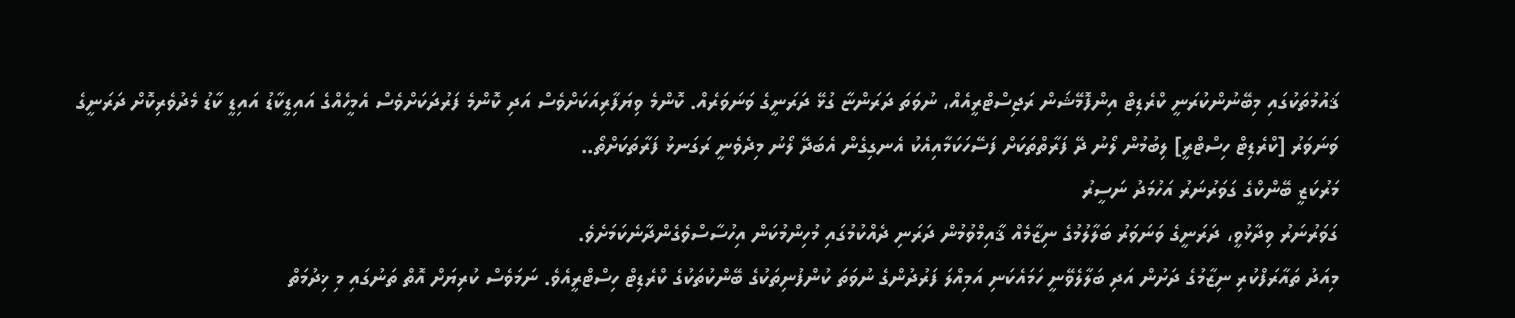ޤައުމުތަކުގައި މިބޭނުންކުރަނީ ކްރެޑިޓް އިންފޮމޭޝަން ރަޖިސްޓްރީއެއް، ނުވަތަ ދަރަންޏާ ގުޅޭ ދަރަނީގެ ވަނަވަރެއް. ކޮންމެ ވިޔަފާރިއަކަށްވެސް އަދި ކޮންމެ ފަރުދަކަށްވެސް އެމީހެއްގެ އައިޑީކާޑު އައިޑީ ކާޑު މެދުވެރިކޮށް ދަރަނީގެ ވަނަވަރު [ކްރެޑިޓް ހިސްޓްރީ] ލިބުމުން ލޯނު ދޭ ފަރާތްތަކަށް ފަސޭހަކަމާއިއެކު އެނގިގެން އެބަދޭ ލޯނު މިދެވެނީ ރަގަނޅު ފަރާތަކަށްތޯ..
މަރުކަޒީ ބޭންކްގެ ގަވަރުނަރު އަހުމަދު ނަސީރު
ގަވަރުނަރު ވިދާޅުވީ، ދަރަނީގެ ވަނަވަރު ބަލާލުމުގެ ނިޒާމެއް ޤާއިމްވުމުން ދަރަނި ދެއްކުމުގައި މުހިންމުކަން އިހުސާސްވެގެންދާނެކަމަށެވެ.
މިއަދު ތައާރަފްކުރި ނިޒާމުގެ ދަށުން އަދި ބަލާލެވޭނީ ހަމައެކަނި އަމިއްލަ ފަރުދުންގެ ނުވަތަ ކުންފުނިތަކުގެ ބޭންކުތަކުގެ ކްރެޑިޓް ހިސްޓްރީއެވެ. ނަމަވެސް ކުރިޔަށް އޮތް ތަނުގައި މި ޚިދުމަތް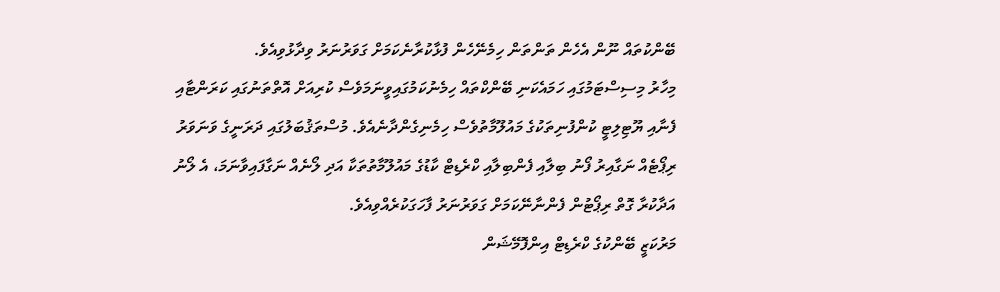ބޭންކުތައް ނޫން އެހެން ތަންތަން ހިމެނޭހެން ފުޅާކުރާނެކަމަށް ގަވަރުނަރު ވިދާޅުވިއެވެ.
މިހާރު މިސިސްޓަމުގައި ހަމައެކަނި ބޭންކްތައް ހިމެނުކަމުގައިވީނަމަވެސް ކުރިއަށް އޮތްތަނުގައި ކަރަންޓާއި ފެނާއި ޔޫޓިލިޓީ ކުންފުނިތަކުގެ މައުލޫމާތުވެސް ހިމެނިގެންދާނެއެވެ. މުސްތަޤުބަލުގައި ދަރަނީގެ ވަނަވަރު ރިޕޯޓެއް ނަގާއިރު ފޯނު ބިލާއި ފެންބިލާއި ކްރެޑިޓް ކާޑުގެ މައުލޫމާތުތަކާ އަދި ލޯނެއް ނަގާފައިވާނަމަ، އެ ލޯނު އަދާކުރާ ގޮތް ރިޕޯޓުން ފެންނާނޭކަމަށް ގަވަރުނަރު ފާހަގަކުރެއްވިއެވެ.
މަރުކަޒީ ބޭންކުގެ ކްރެޑިޓް އިންފޮމޭޝަން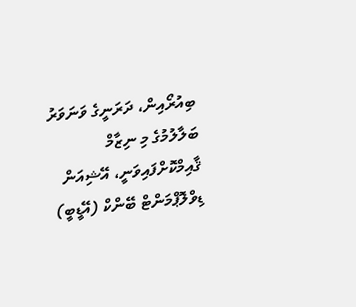ބިއުރޯއިން، ދަރަނީގެ ވަނަވަރު ބަލާލުމުގެ މި ނިޒާމް ޤާއިމްކޮށްފައިވަނީ، އޭޝިއަން ޑިވްލޮޕްމަންޓް ބޭންކް (އޭޑީބީ)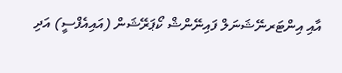އާއި އިންޓަރނޭޝަނަލް ފައިނޭންޝް ކޯޕަރޭޝަން (އައިއެފްސީ) އަދި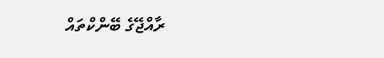ރާއްޖޭގެ ބޭންކްތައް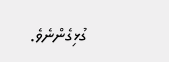ގުޅިގެންނެވެ.